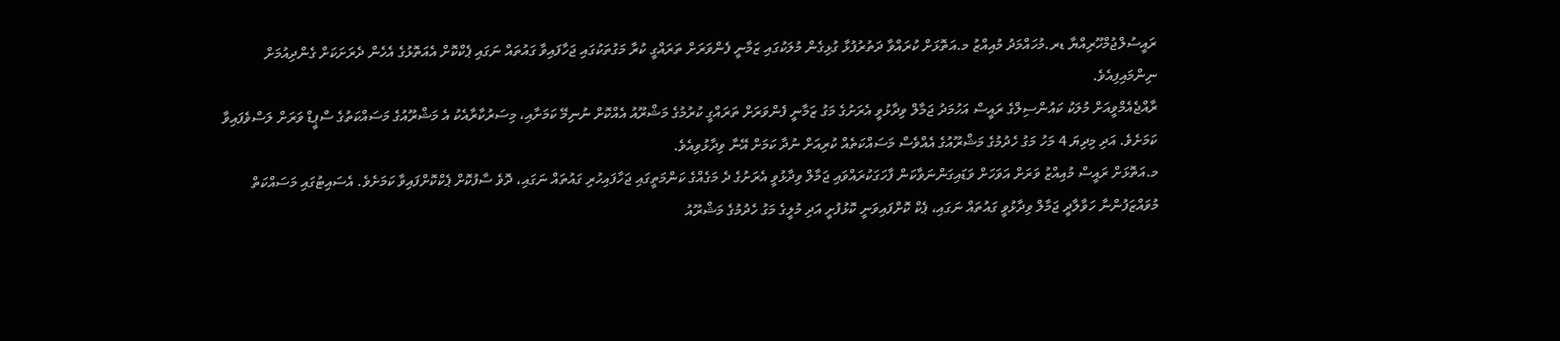ރައީސުލްޖުމްހޫރިއްޔާ ޑރ.މުހައްމަދު މުއިއްޒު މ.އަތޮޅަށް ކުރައްވާ ދަތުރުފުޅާ ގުޅިގެން މުލަކުގައި ޒަމާނީ ފެންވަރަށް ތަރައްގީ ކުރާ މަގުތަކުގައި ޖަހާފައިވާ ގައުތައް ނަގައި ޕެކްކޮށް އެއަތޮޅުގެ އެހެން ދެރަށަކަށް ގެންދިއުމަށް ނިންމައިފިއެވެ.
ރާއްޖެއެމްވީއަށް މުލަކު ކައުންސިލްގެ ރައީސް އަހުމަދު ޖަމާލް ވިދާޅުވީ އެރަށުގެ މަގު ޒަމާނީ ފެންވަރަށް ތަރައްގީ ކުރުމުގެ މަޝްރޫއު އެއްކޮށް ނުނިމޭ ކަމަށާއި، މިސަރުކާރާއެކު އެ މަޝްރޫއުގެ މަސައްކަތުގެ ސްޕީޑް ވަރަށް ލަސްވެފައިވާ ކަމަށެވެ. އަދި މިދިޔަ 4 މަހު މަގު ހެދުމުގެ މަޝްރޫއުގެ އެއްވެސް މަސައްކަތެއް ކުރިއަށް ނުދާ ކަމަށް އޭނާ ވިދާޅުވިއެވެ.
މ.އަތޮޅަށް ރައީސް މުއިއްޒު ވަރަށް އަވަހަށް ވަޑައިގަންނަވާކަން ފާހަގަކުރައްވައި ޖަމާލް ވިދާޅުވީ އެރަށުގެ ދެ މަގެއްގެ ކަންމަތީގައި ޖަހާފައިހުރި ގައުތައް ނަގައި، ދޮވެ ސާފުކޮށް ޕެކްކޮށްފައިވާ ކަމަށެވެ. އެސައިޓުގައި މަސައްކަތް މުވައްޒަފުންނާ ހަވާލާދީ ޖަމާލް ވިދާޅުވީ ގައުތައް ނަގައި، ޕެކް ކޮށްފައިވަނީ ކޮޅުފުށީ އަދި މުލީގެ މަގު ހެދުމުގެ މަޝްރޫއު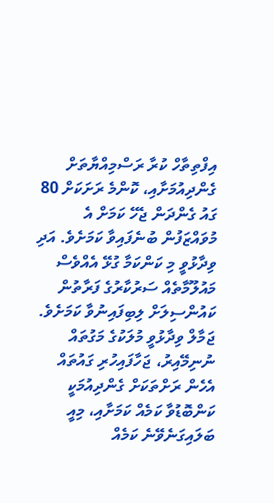އިފްތިތާހް ކުރާ ރަސްމިއްޔާތަށް ގެންދިއުމަށާއި، ކޮންމެ ރަށަކަށް 80 ގައު ގެންދަން ޖެހޭ ކަމަށް އެ މުވައްޒަފުން ބުނެފައިވާ ކަމަށެވެ. އަދި ވިދާޅުވީ މި ކަންކަމާ ގުޅޭ އެއްވެސް މައުލޫމާތެއް ސަރުކާރުގެ ފަރާތުން ކައުންސިލަށް ލިބިފައިނުވާ ކަމަށެވެ.
ޖަމާލް ވިދާޅުވީ މުލަކުގެ މަގުތައް ނުނިމޭއިރު، ޖަހާފައިހުރި ގައުތައް އެހެން ރަށްތަކަށް ގެންދިއުމަކީ ކަންބޮޑުވާ ކަމެއް ކަމަށާއި، މިއީ ބަލައިގަނެވޭނެ ކަމެއް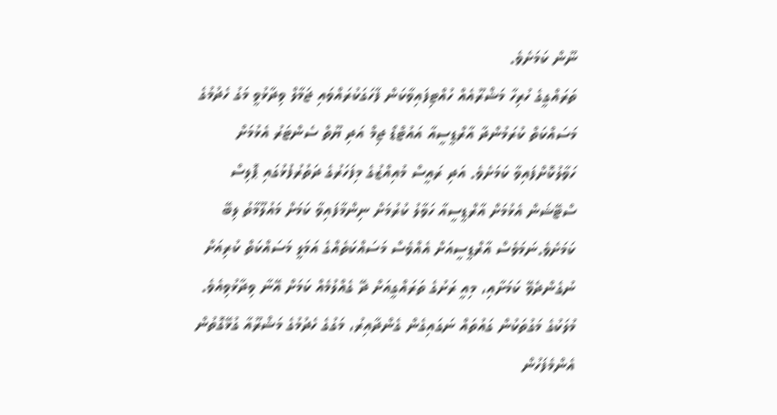ނޫން ކަމަށެވެ.
ތަރައްގީގެ ހުރިހާ މަޝްރޫއެއް ހުއްޓިފައިވާކަން ފާހަގަކުރައްވައި ޖަމާލް ވިދާޅުވީ މަގު ހެދުމުގެ މަސައްކަތް ކުރަމުންދާ އާރްޑީސީއާ އައުޓްޑޯ ޖިމް އަދި ޔޫތް ސެންޓަރު އެޅުމަށް ހަވާލުކޮށްފައިވާ ކަމަށެވެ. އަދި ރައީސް މުއިއްޒުގެ މިފަހަރުގެ ދަތުރުފުޅުގައި ޕޮލިސް ސްޓޭޝަން އެޅުމަށް އާރްޑީސީއާ ހަވާލު ކުރުމަށް ނިންމާފައިވާ ކަމަށް މައުލޫމާތު ލިބޭ ކަމަށެވެ.ނަމަވެސް އާރްޑީސީއަށް އެއްވެސް މަސައްކަތެއްގެ އަމަލީ މަސައްކަތް ކުރިއަށް ނުގެންދެވޭ ކަމަށާއި، މިއީ ރަށުގެ ތަރައްގީއަށް ދޭ ގެއްލުމެއް ކަމަށް އޭނާ ވިދާޅުވިއެވެ.
މުލަކުގެ މަގުތަކުން ގައުތައް ނަގައިގެން ގެންދާއިރު، މަގުގެ ހެދުމުގެ މަޝްރޫއާ ގުޅޭގޮތުން އެންމެފަހުން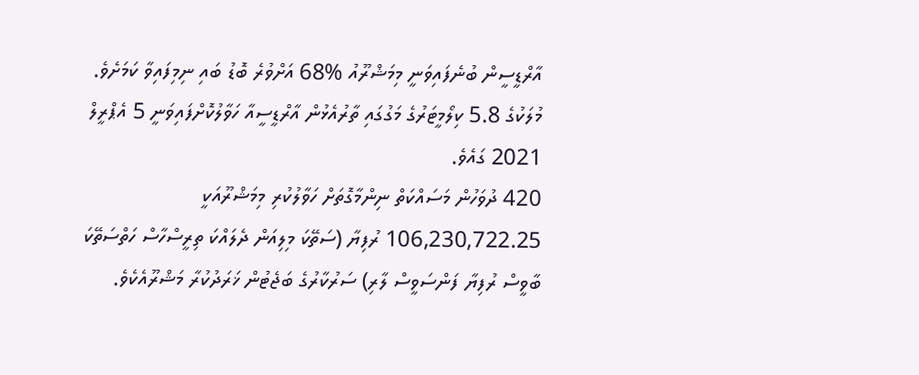އާރްޑީސީން ބުނެފައިވަނީ މިމަޝްރޫއު %68 އަށްވުރެ ބޮޑު ބައި ނިމިފައިވާ ކަމަށެވެ.
މުލަކުގެ 5.8 ކިލޯމީޓަރުގެ މަގުގައި ތާރުއެޅުން އާރްޑީސީއާ ހަވާލުކޮށްފައިވަނީ 5 އެޕްރީލް 2021 ގައެވެ.
420 ދުވަހުން މަސައްކަތް ނިންމާގޮތަށް ހަވާލުކުރި މިމަޝްރޫއަކީ 106,230,722.25 ރުފިޔާ (ސަތޭކަ މިލިއަން ދެލައްކަ ތިރީސްހާސް ހަތްސަތޭކަ ބާވީސް ރުފިޔާ ފަންސަވީސް ލާރި) ސަރުކާރުގެ ބަޖެޓުން ޚަރަދުކުރާ މަޝްރޫއެކެވެ.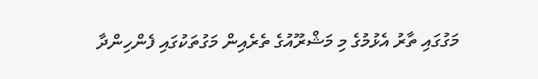މަގުގައި ތާރު އެޅުމުގެ މި މަޝްރޫއުގެ ތެރެއިން މަގުތަކުގައި ފެންހިންދާ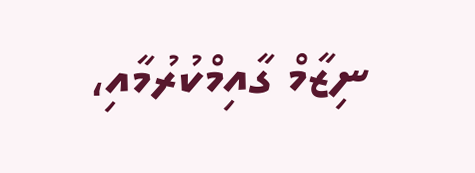ނިޒާމް ގާއިމްކުރުމާއި،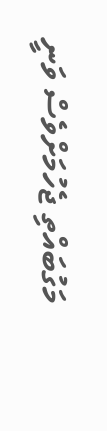މަގުބައްތި ޖެހުމަށްވެސް ވަނީ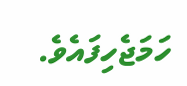ހަމަޖެހިފައެވެ.